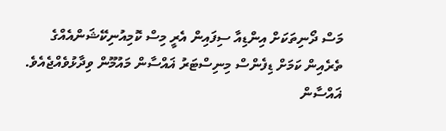މަސް ދޯނިތަކަށް އިންޑިއާ ސިފައިން އެރީ މިސް ކޮމިއުނިކޭޝަންއެއްގެ ތެރެއިން ކަމަށް ޑިފެންސް މިނިސްޓަރު ޣައްސާން މައުމޫން ވިދާޅުވެއްޖެއެވެ.
ޣައްސާން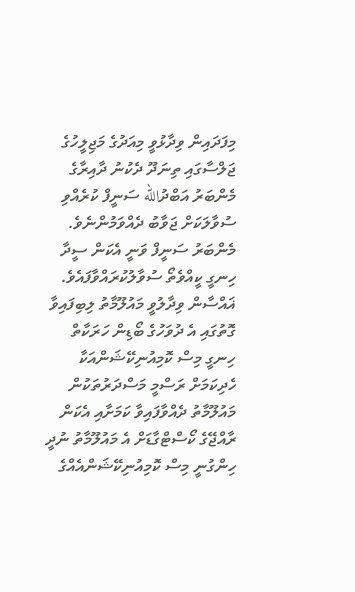މިފަދައިން ވިދާޅުވީ މިއަދުގެ މަޖިލީހުގެ ޖަލްސާގައި ތިނަދޫ ދެކުނު ދާއިރާގެ މެންބަރު އަބްދުالله ސަނީފް ކުރެއްވި ސުވާލަކަށް ޖަވާބު ދެއްވަމުންނެވެ. މެންބަރު ސަނީފް ވަނީ އެކަން ސީދާ ހިނގީ ކީއްވެތޯ ސުވާލުކުރައްވާފައެވެ.
ޣައްސާން ވިދާލުވީ މައުލޫމާތު ލިބިފައިވާ ގޮތުގައި އެ ދުވަހުގެ ބޯޑިން ހަރަކާތް ހިނގީ މިސް ކޮމިއުނިކޭޝަންއަކާ ހެދިކަމަށް ރަސްމީ މަސްދަރުތަކުން މައުލޫމާތު ދެއްވާފައިވާ ކަމަށާއި އެކަން ރާއްޖޭގެ ކޯސްޓްގާޑަށް އެ މައުލޫމާތު ނުދީ ހިންގުނީ މިސް ކޮމިއުނިކޭޝަންއެއްގެ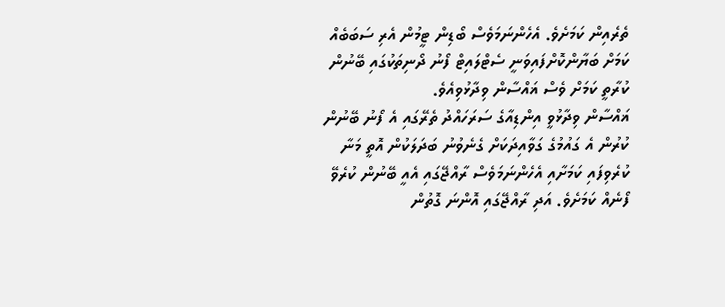ތެރެއިން ކަމަށެވެ. އެހެންނަމަވެސް ބޯޑިން ޓީމުން އެރި ސަބަބެއް ކަމަށް ބަޔާންކޮށްފައިވަނީ ސެޓްލައިޓް ފޯނު ދޯނިތަކުގައި ބޭނުން ކުރާތީ ކަމަށް ވެސް ޣައްސާން ވިދާޅުވިއެވެ.
ޣައްސާން ވިދާޅުވީ އިންޑިއާގެ ސަރަހައްދު ތެރޭގައި އެ ފޯނު ބޭނުން ކުރުން އެ ގައުމުގެ ގަވާއިދަކަށް ގެނެވުނު ބަދަލަކުން އޮތީ މަނާ ކުރެވިފައި ކަމަށާއި އެހެންނަމަވެސް ރާއްޖޭގައި އެއީ ބޭނުން ކުރެވޭ ފޯނެއް ކަމަށެވެ. އަދި ރާއްޖޭގައި އޮންނަ ގޮތުން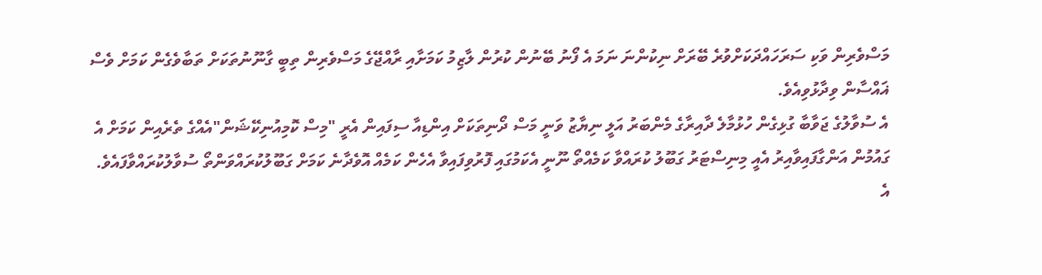މަސްވެރިން ވަކި ސަރަހައްދަކަށްވުރެ ބޭރަށް ނިކުންނަ ނަމަ އެ ފޯނު ބޭނުން ކުރުން ލާޒިމު ކަމަށާއި ރާއްޖޭގެ މަސްވެރިން ތިބީ ގާނޫނުތަކަށް ތަބާވެގެން ކަމަށް ވެސް ޣައްސާން ވިދާޅުވިއެވެ.
އެ ސުވާލުގެ ޖަވާބާ ގުޅިގެން ހުޅުމާލެ ދާއިރާގެ މެންބަރު އަލީ ނިޔާޒު ވަނީ މަސް ދޯނިތަކަށް އިންޑިއާ ސިފައިން އެރީ "މިސް ކޮމިއުނިކޭޝަން"އެއްގެ ތެރެއިން ކަމަށް އެ ގައުމުން އަންގާފައިވާއިރު އެއީ މިނިސްޓަރު ގަބޫލު ކުރައްވާ ކަމެއްތޯ ނޫނީ އެކަމުގައި ފޮރުވިފައިވާ އެހެން ކަމެއް އޮވެދާނެ ކަމަށް ގަބޫލުކުރައްވަންތޯ ސުވާލުކުރައްވާފައެވެ.
އެ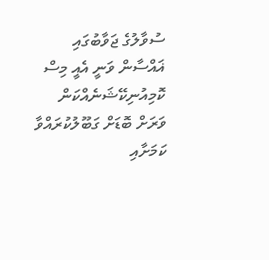ސުވާލުގެ ޖަވާބުގައި ޣައްސާން ވަނީ އެއީ މިސް ކޮމިއުނިކޭޝަނެއްކަން ވަރަށް ބޮޑަށް ގަބޫލުކުރައްވާ ކަމަށާއި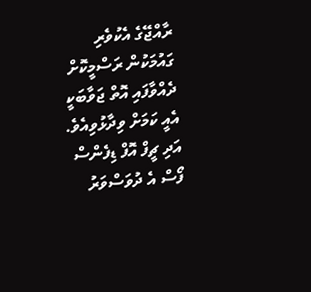ރާއްޖޭގެ އެކުވެރި ގައުމަކުން ރަސްމީކޮށް ދެއްވާފައި އޮތް ޖަވާބަކީ އެއީ ކަމަށް ވިދާޅުވިއެވެ. އަދި ޗީފް އޮފް ޑިފެންސް ފޯސް އެ ދުވަސްވަރު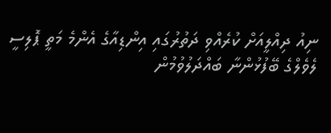ނިއު ދިއްލީއަށް ކުރެއްވި ދަތުރުގައި އިންޑިއާގެ އެންމެ މަތީ ޕޮލިސީ ލެވެލްގެ ބޭފުޅުންނާ ބައްދަލުވުމުން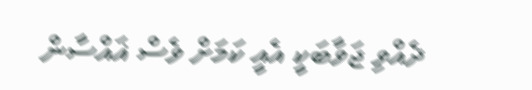ދެއްވި ޖަވާބަކީ އެއީ ކަމަށް ވެސް ޣައްސާން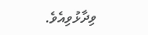ވިދާޅުވިއެވެ.